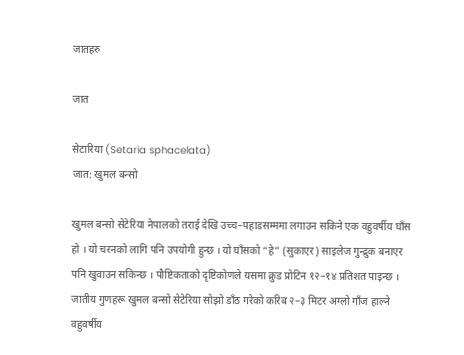जातहरु

जात

सेटारिया (Setaria sphacelata)
जात: खुमल बन्सो

खुमल बन्सो सेटेरिया नेपालको तराई देखि उच्च–पहाडसम्ममा लगाउन सकिने एक वहुवर्षीय घाँस हो । यो चरनको लागि पनि उपयोगी हुन्छ । यो घाँसको “हे” (सुकाएर) साइलेज गुन्द्रुक बनाएर पनि खुवाउन सकिन्छ । पौष्टिकताको दृष्टिकोणले यसमा क्रुड प्रोटिन १२–१४ प्रतिशत पाइन्छ । जातीय गुणहरू खुमल बन्सो सेटेरिया सोझो डाँठ गरेको करिब २–३ मिटर अग्लो गाँज हाल्ने वहुवर्षीय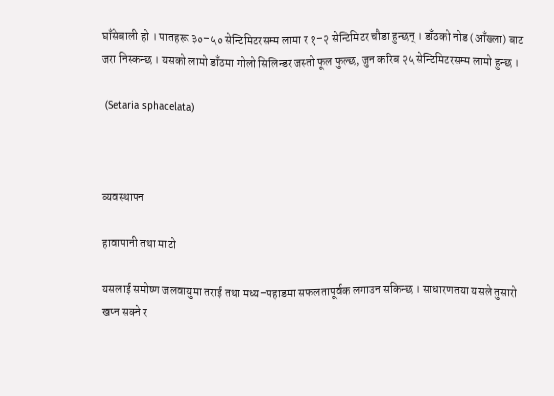घाँसेबाली हो । पातहरू ३०–५० सेन्टिमिटरसम्म लामा र १–२ सेन्टिमिटर चौडा हुन्छन् । डाँठको नोड (आँख्ला) बाट जरा निस्कन्छ । यसको लामो डाँठमा गोलो सिलिन्डर जस्तो फूल फुल्छ, जुन करिब २५ सेन्टिमिटरसम्म लामो हुन्छ ।

 (Setaria sphacelata)



व्यवस्थापन

हावापानी तथा माटो

यसलाई समोष्ण जलवायुमा तराई तथा मध्य–पहाडमा सफलतापूर्वक लगाउन सकिन्छ । साधारणतया यसले तुसारो खप्न सक्ने र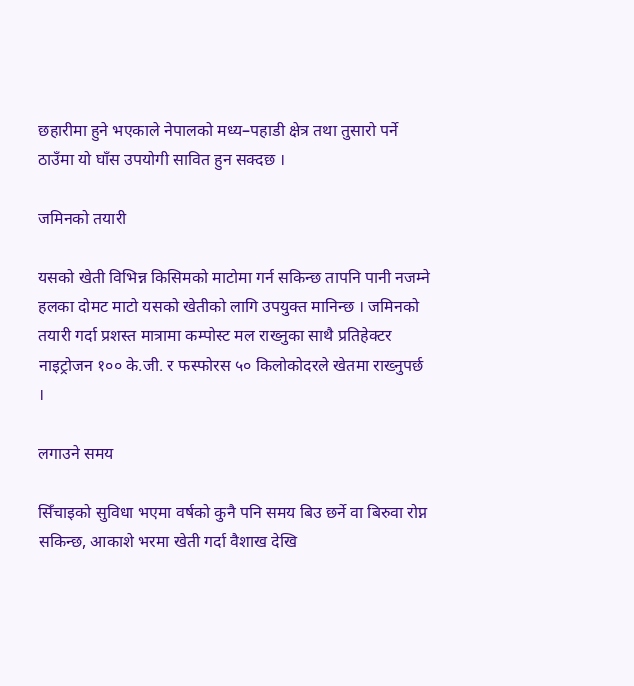छहारीमा हुने भएकाले नेपालको मध्य–पहाडी क्षेत्र तथा तुसारो पर्ने ठाउँमा यो घाँस उपयोगी सावित हुन सक्दछ ।

जमिनको तयारी

यसको खेती विभिन्न किसिमको माटोमा गर्न सकिन्छ तापनि पानी नजम्ने हलका दोमट माटो यसको खेतीको लागि उपयुक्त मानिन्छ । जमिनको तयारी गर्दा प्रशस्त मात्रामा कम्पोस्ट मल राख्नुका साथै प्रतिहेक्टर नाइट्रोजन १०० के.जी. र फस्फोरस ५० किलोकोदरले खेतमा राख्नुपर्छ ।

लगाउने समय

सिँचाइको सुविधा भएमा वर्षको कुनै पनि समय बिउ छर्ने वा बिरुवा रोप्न सकिन्छ, आकाशे भरमा खेती गर्दा वैशाख देखि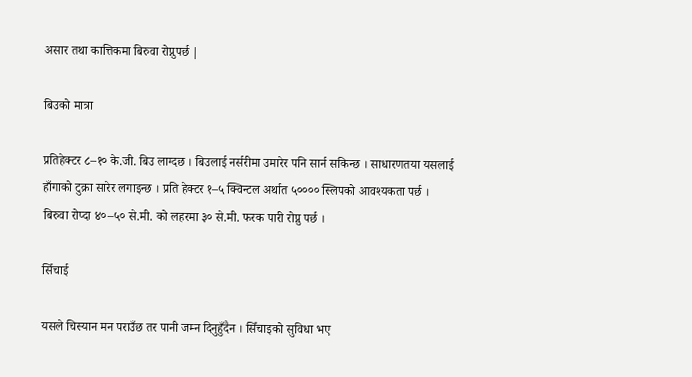असार तथा कात्तिकमा बिरुवा रोप्नुपर्छ |

बिउको मात्रा

प्रतिहेक्टर ८–१० के.जी. बिउ लाग्दछ । बिउलाई नर्सरीमा उमारेर पनि सार्न सकिन्छ । साधारणतया यसलाई हाँगाको टुक्रा सारेर लगाइन्छ । प्रति हेक्टर १–५ क्विन्टल अर्थात ५०००० स्लिपको आवश्यकता पर्छ । बिरुवा रोप्दा ४०–५० से.मी. को लहरमा ३० से.मी. फरक पारी रोप्नु पर्छ ।

सिँचाई

यसले चिस्यान मन पराउँछ तर पानी जम्न दिनुहुँदैन । सिँचाइको सुविधा भए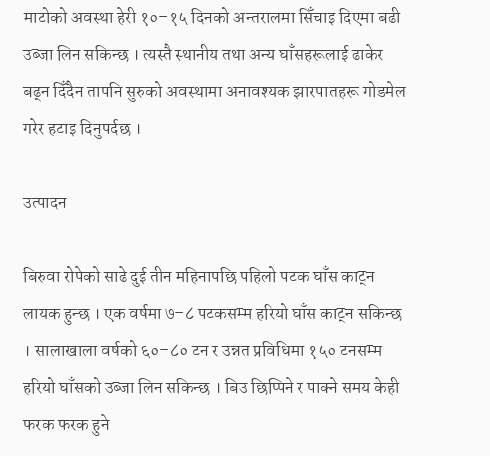माटोको अवस्था हेरी १०–१५ दिनको अन्तरालमा सिँचाइ दिएमा बढी उब्जा लिन सकिन्छ । त्यस्तै स्थानीय तथा अन्य घाँसहरूलाई ढाकेर बढ्न दिँदैन तापनि सुरुको अवस्थामा अनावश्यक झारपातहरू गोडमेल गरेर हटाइ दिनुपर्दछ ।

उत्पादन

बिरुवा रोपेको साढे दुई तीन महिनापछि पहिलो पटक घाँस काट्न लायक हुन्छ । एक वर्षमा ७–८ पटकसम्म हरियो घाँस काट्न सकिन्छ । सालाखाला वर्षको ६०–८० टन र उन्नत प्रविधिमा १५० टनसम्म हरियो घाँसको उब्जा लिन सकिन्छ । बिउ छिप्पिने र पाक्ने समय केही फरक फरक हुने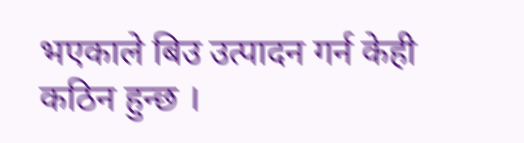भएकाले बिउ उत्पादन गर्न केही कठिन हुन्छ ।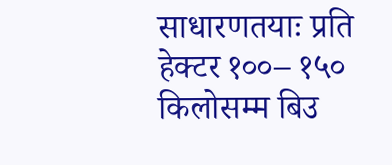साधारणतयाः प्रति हेक्टर १००– १५० किलोसम्म बिउ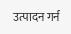उत्पादन गर्न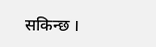सकिन्छ ।